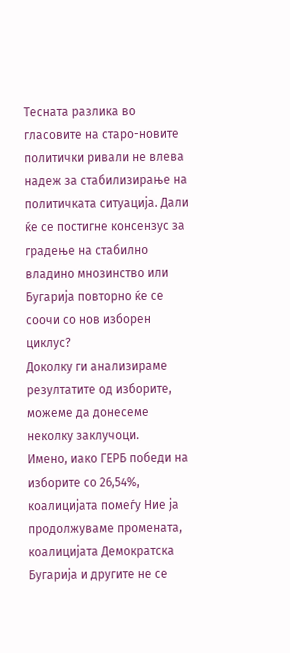Тесната разлика во гласовите на старо-новите политички ривали не влева надеж за стабилизирање на политичката ситуација. Дали ќе се постигне консензус за градење на стабилно владино мнозинство или Бугарија повторно ќе се соочи со нов изборен циклус?
Доколку ги анализираме резултатите од изборите, можеме да донесеме неколку заклучоци.
Имено, иако ГЕРБ победи на изборите со 26,54%, коалицијата помеѓу Ние ја продолжуваме промената, коалицијата Демократска Бугарија и другите не се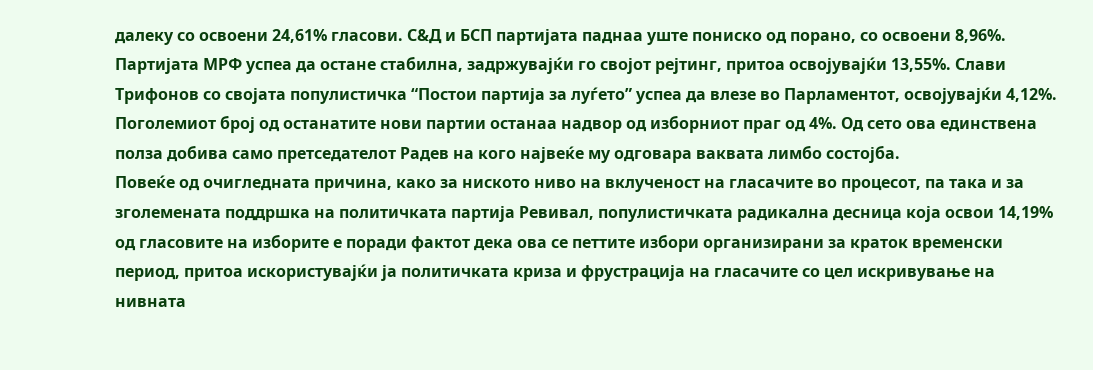далеку со освоени 24,61% гласови. С&Д и БСП партијата паднаа уште пониско од порано, со освоени 8,96%. Партијата МРФ успеа да остане стабилна, задржувајќи го својот рејтинг, притоа освојувајќи 13,55%. Слави Трифонов со својата популистичка “Постои партија за луѓето” успеа да влезе во Парламентот, освојувајќи 4,12%. Поголемиот број од останатите нови партии останаа надвор од изборниот праг од 4%. Од сето ова единствена полза добива само претседателот Радев на кого највеќе му одговара ваквата лимбо состојба.
Повеќе од очигледната причина, како за ниското ниво на вклученост на гласачите во процесот, па така и за зголемената поддршка на политичката партија Ревивал, популистичката радикална десница која освои 14,19% од гласовите на изборите е поради фактот дека ова се петтите избори организирани за краток временски период, притоа искористувајќи ја политичката криза и фрустрација на гласачите со цел искривување на нивната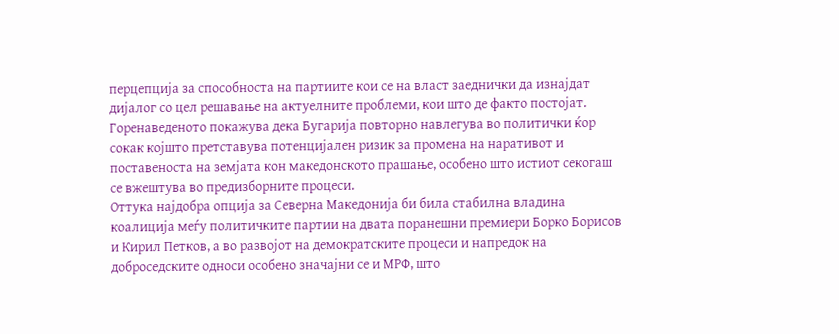перцепција за способноста на партиите кои се на власт заеднички да изнајдат дијалог со цел решавање на актуелните проблеми, кои што де факто постојат.
Горенаведеното покажува дека Бугарија повторно навлегува во политички ќор сокак којшто претставува потенцијален ризик за промена на наративот и поставеноста на земјата кон македонското прашање, особено што истиот секогаш се вжештува во предизборните процеси.
Оттука најдобра опција за Северна Македонија би била стабилна владина коалиција меѓу политичките партии на двата поранешни премиери Борко Борисов и Кирил Петков, а во развојот на демократските процеси и напредок на доброседските односи особено значајни се и МРФ, што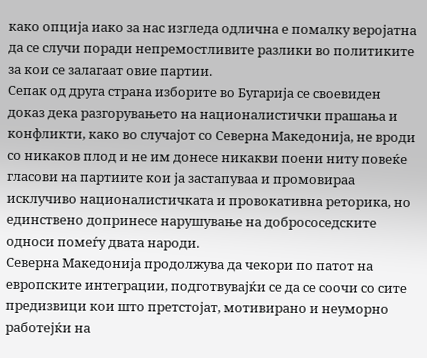како опција иако за нас изгледа одлична е помалку веројатна да се случи поради непремостливите разлики во политиките за кои се залагаат овие партии.
Сепак од друга страна изборите во Бугарија се своевиден доказ дека разгорувањето на националистички прашања и конфликти, како во случајот со Северна Македонија, не вроди со никаков плод и не им донесе никакви поени ниту повеќе гласови на партиите кои ја застапуваа и промовираа исклучиво националистичката и провокативна реторика, но единствено допринесе нарушување на добрососедските односи помеѓу двата народи.
Северна Македонија продолжува да чекори по патот на европските интеграции, подготвувајќи се да се соочи со сите предизвици кои што претстојат, мотивирано и неуморно работејќи на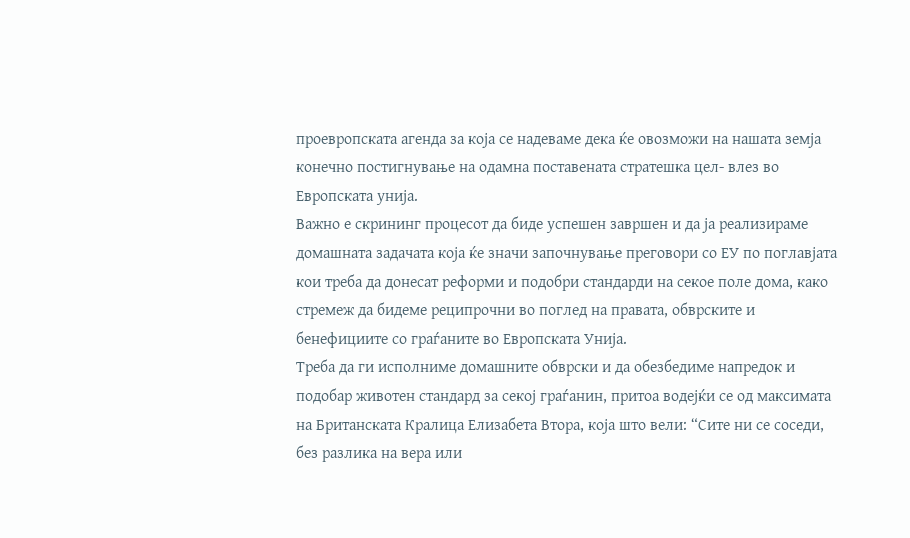проевропската агенда за која се надеваме дека ќе овозможи на нашата земја конечно постигнување на одамна поставената стратешка цел- влез во Европската унија.
Важно е скрининг процесот да биде успешен завршен и да ја реализираме домашната задачата која ќе значи започнување преговори со ЕУ по поглавјата кои треба да донесат реформи и подобри стандарди на секое поле дома, како стремеж да бидеме реципрочни во поглед на правата, обврските и бенефициите со граѓаните во Европската Унија.
Треба да ги исполниме домашните обврски и да обезбедиме напредок и подобар животен стандард за секој граѓанин, притоа водејќи се од максимата на Британската Кралица Елизабета Втора, која што вели: “Сите ни се соседи, без разлика на вера или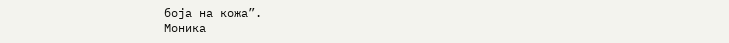боја на кожа”.
Моника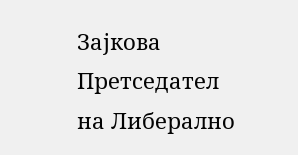Зајкова
Претседател на Либерално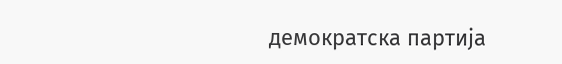демократска партија